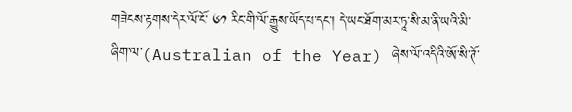གཟེངས་རྟགས་དེར་ལོ་ངོ་ ༦༡ རིང་གི་ལོ་རྒྱུས་ཡོད་པ་དང་། དེ་ཡང་ཐོག་མར་ཏཱ་སི་མ་ནི་ཡའི་མི་ཞིག་ལ་(Australian of the Year) ཞེས་ལོ་འདིའི་ཨོ་སི་ཊོ་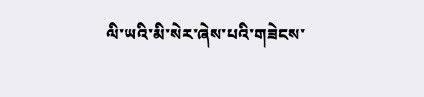ལི་ཡའི་མི་སེར་ཞེས་པའི་གཟེངས་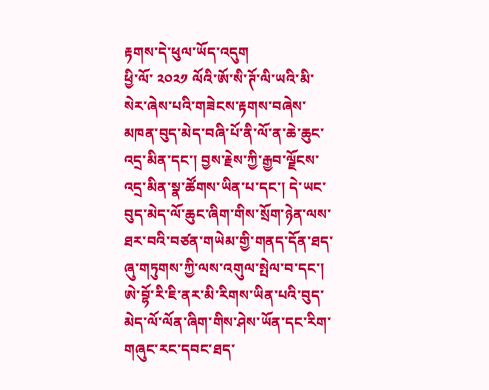རྟགས་དེ་ཕུལ་ཡོད་འདུག
ཕྱི་ལོ་ ༢༠༢༡ ལོའི་ཨོ་སི་ཊོ་ལི་ཡའི་མི་སེར་ཞེས་པའི་གཟེངས་རྟགས་བཞེས་མཁན་བུད་མེད་བཞི་པོ་ནི་ལོ་ན་ཆེ་ཆུང་འདྲ་མིན་དང་། བྱས་རྗེས་ཀྱི་རྒྱབ་ལྗོངས་འདྲ་མིན་སྣ་ཚོགས་ཡིན་པ་དང་། དེ་ཡང་བུད་མེད་ལོ་ཆུང་ཞིག་གིས་སྲོག་ཉེན་ལས་ཐར་བའི་བཙན་གཡེམ་གྱི་གནད་དོན་ཐད་ཞུ་གཏུགས་ཀྱི་ལས་འགུལ་སྤེལ་བ་དང་། ཨེ་བྷོ་རི་ཇི་ནར་མི་རིགས་ཡིན་པའི་བུད་མེད་ལོ་ལོན་ཞིག་གིས་ཤེས་ཡོན་དང་རིག་གཞུང་རང་དབང་ཐད་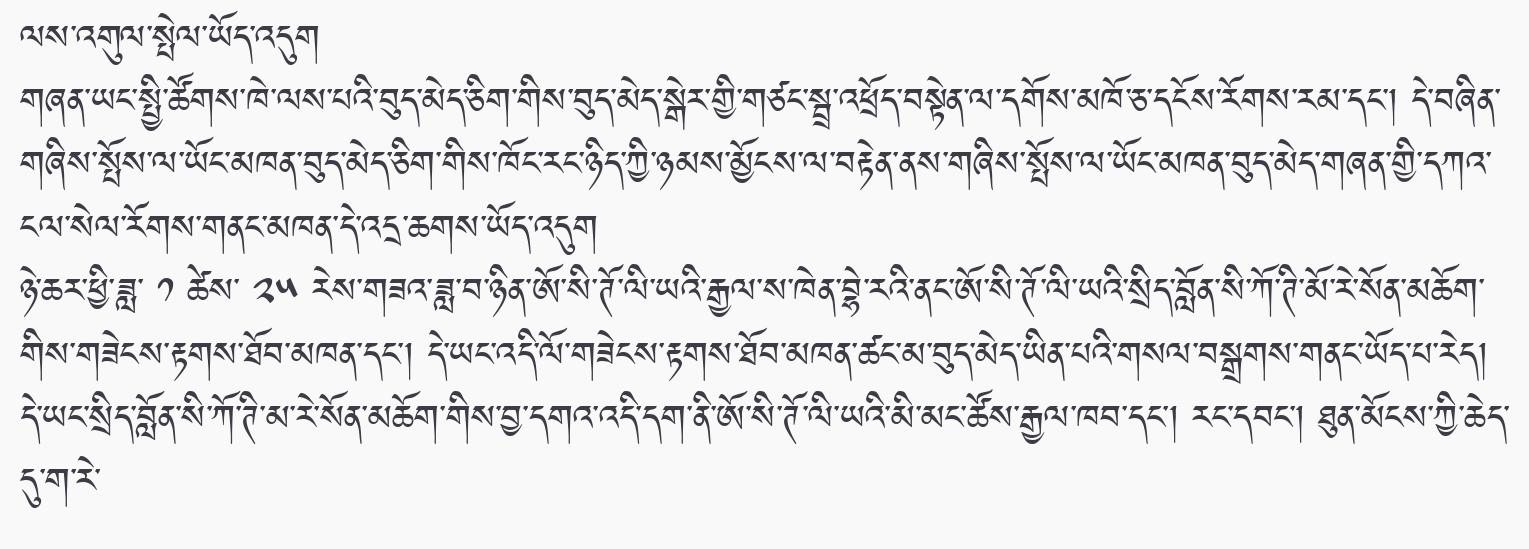ལས་འགུལ་སྤེལ་ཡོད་འདུག
གཞན་ཡང་སྤྱི་ཚོགས་ཁེ་ལས་པའི་བུད་མེད་ཅིག་གིས་བུད་མེད་སྒེར་གྱི་གཙང་སྦྲ་འཕྲོད་བསྟེན་ལ་དགོས་མཁོ་ཅ་དངོས་རོགས་རམ་དང་། དེ་བཞིན་གཞིས་སྤོས་ལ་ཡོང་མཁན་བུད་མེད་ཅིག་གིས་ཁོང་རང་ཉིད་ཀྱི་ཉམས་མྱོངས་ལ་བརྟེན་ནས་གཞིས་སྤོས་ལ་ཡོང་མཁན་བུད་མེད་གཞན་གྱི་དཀའ་ངལ་སེལ་རོགས་གནང་མཁན་དེ་འདྲ་ཆགས་ཡོད་འདུག
ཉེ་ཆར་ཕྱི་ཟླ་ ༡ ཚེས་ ༢༥ རེས་གཟའ་ཟླ་བ་ཉིན་ཨོ་སི་ཊོ་ལི་ཡའི་རྒྱལ་ས་ཁེན་བྷེ་རའི་ནང་ཨོ་སི་ཊོ་ལི་ཡའི་སྲིད་བློན་སི་ཀོ་ཊི་མོ་རེ་སོན་མཆོག་གིས་གཟེངས་རྟགས་ཐོབ་མཁན་དང་། དེ་ཡང་འདི་ལོ་གཟེངས་རྟགས་ཐོབ་མཁན་ཚང་མ་བུད་མེད་ཡིན་པའི་གསལ་བསྒྲགས་གནང་ཡོད་པ་རེད།
དེ་ཡང་སྲིད་བློན་སི་ཀོ་ཊི་མ་རེ་སོན་མཆོག་གིས་བྱ་དགའ་འདི་དག་ནི་ཨོ་སི་ཊོ་ལི་ཡའི་མི་མང་ཚོས་རྒྱལ་ཁབ་དང་། རང་དབང་། ཐུན་མོངས་ཀྱི་ཆེད་དུ་ག་རེ་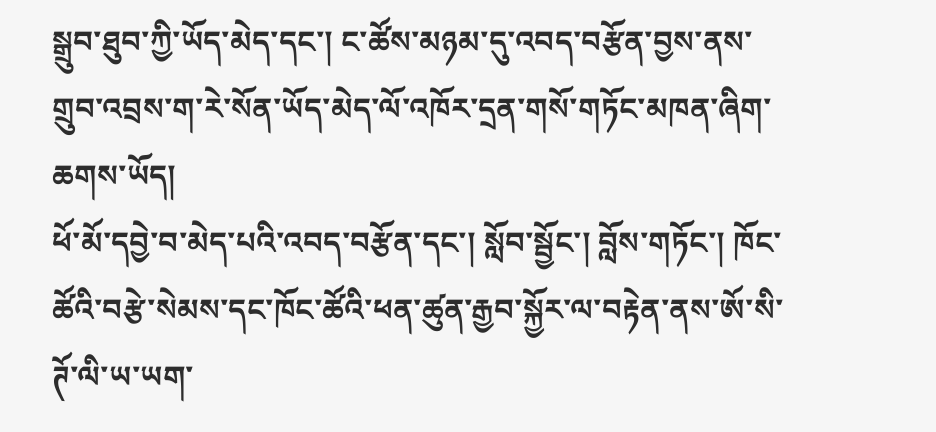སྒྲུབ་ཐུབ་ཀྱི་ཡོད་མེད་དང་། ང་ཚོས་མཉམ་དུ་འབད་བརྩོན་བྱས་ནས་གྲུབ་འབྲས་ག་རེ་སོན་ཡོད་མེད་ལོ་འཁོར་དྲན་གསོ་གཏོང་མཁན་ཞིག་ཆགས་ཡོད།
ཕོ་མོ་དབྱེ་བ་མེད་པའི་འབད་བརྩོན་དང་། སློབ་སྦྱོང་། བློས་གཏོང་། ཁོང་ཚོའི་བརྩེ་སེམས་དང་ཁོང་ཚོའི་ཕན་ཚུན་རྒྱབ་སྐྱོར་ལ་བརྟེན་ནས་ཨོ་སི་ཊོ་ལི་ཡ་ཡག་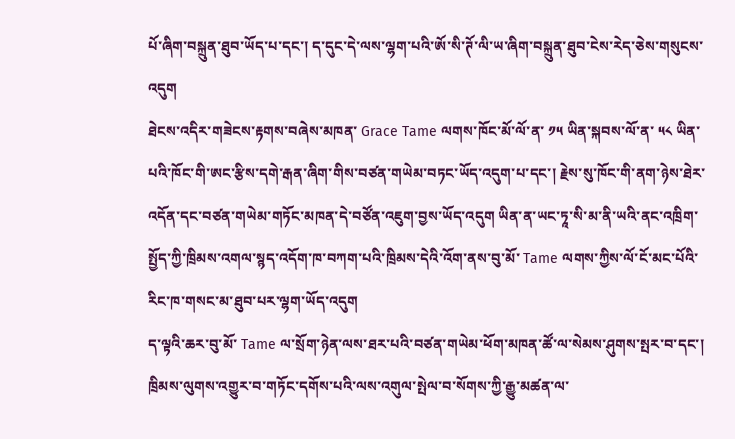པོ་ཞིག་བསྐྲུན་ཐུབ་ཡོད་པ་དང་། ད་དུང་དེ་ལས་ལྷག་པའི་ཨོ་སི་ཊོ་ལི་ཡ་ཞིག་བསྐྲུན་ཐུབ་ངེས་རེད་ཅེས་གསུངས་འདུག
ཐེངས་འདིར་གཟེངས་རྟགས་བཞེས་མཁན་ Grace Tame ལགས་ཁོང་མོ་ལོ་ན་ ༡༥ ཡིན་སྐབས་ལོ་ན་ ༥༨ ཡིན་པའི་ཁོང་གི་ཨང་རྩིས་དགེ་རྒན་ཞིག་གིས་བཙན་གཡེམ་བཏང་ཡོད་འདུག་པ་དང་། རྗེས་སུ་ཁོང་གི་ནག་ཉེས་ཐེར་འདོན་དང་བཙན་གཡེམ་གཏོང་མཁན་དེ་བཙོན་འཇུག་བྱས་ཡོད་འདུག ཡིན་ན་ཡང་ཏཱ་སི་མ་ནི་ཡའི་ནང་འཁྲིག་སྤྱོད་ཀྱི་ཁྲིམས་འགལ་སྙད་འདོག་ཁ་བཀག་པའི་ཁྲིམས་དེའི་འོག་ནས་བུ་མོ་ Tame ལགས་ཀྱིས་ལོ་ངོ་མང་པོའི་རིང་ཁ་གསང་མ་ཐུབ་པར་ལྷག་ཡོད་འདུག
ད་ལྟའི་ཆར་བུ་མོ་ Tame ལ་སྲོག་ཉེན་ལས་ཐར་པའི་བཙན་གཡེམ་ཕོག་མཁན་ཚོ་ལ་སེམས་ཤུགས་སྤར་བ་དང་། ཁྲིམས་ལུགས་འགྱུར་བ་གཏོང་དགོས་པའི་ལས་འགུལ་སྤེལ་བ་སོགས་ཀྱི་རྒྱུ་མཚན་ལ་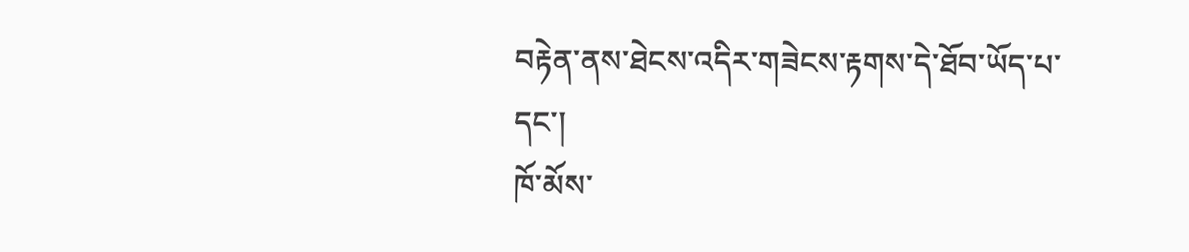བརྟེན་ནས་ཐེངས་འདིར་གཟེངས་རྟགས་དེ་ཐོབ་ཡོད་པ་དང་།
ཁོ་མོས་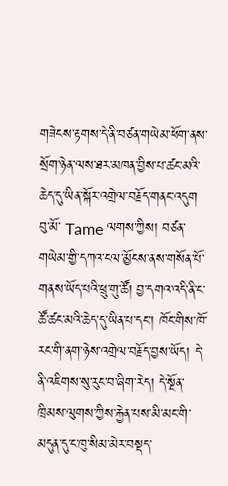གཟེངས་རྟགས་དེ་ནི་བཙན་གཡེམ་ཕོག་ནས་སྲོག་ཉེན་ལས་ཐར་མཁན་བྱིས་པ་ཚང་མའི་ཆེད་དུ་ཡིན་སྐོར་འགྲེལ་བརྗོད་གནང་འདུག
བུ་མོ་ Tame ལགས་ཀྱིས། བཙན་གཡེམ་གྱི་དཀའ་ངལ་མྱོངས་ནས་གསོན་པོ་གནས་ཡོད་པའི་ཕྲུ་གུ་ཚོ། བྱ་དགའ་འདི་ནི་ང་ཚོ་ཚང་མའི་ཆེད་དུ་ཡིན་པ་དང་། ཁོང་གིས་ཁོ་རང་གི་ནག་ཉེས་འགྲེལ་བརྗོད་བྱས་ཡོད། དེ་ནི་འཇིགས་སུ་རུང་བ་ཞིག་རེད། དེ་སྔོན་ཁྲིམས་ལུགས་ཀྱིས་རྐྱེན་པས་མི་མང་གི་མདུན་དུ་ང་ཁུ་སིམ་མེར་བསྡད་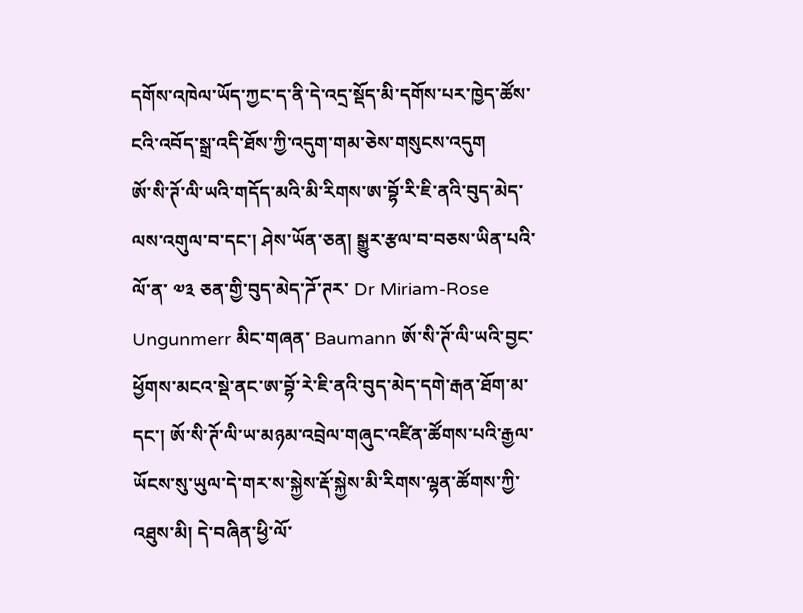དགོས་འཁེལ་ཡོད་ཀྱང་ད་ནི་དེ་འདྲ་སྡོད་མི་དགོས་པར་ཁྱེད་ཚོས་ངའི་འབོད་སྒྲ་འདི་ཐོས་ཀྱི་འདུག་གམ་ཅེས་གསུངས་འདུག
ཨོ་སི་ཊོ་ལི་ཡའི་གདོད་མའི་མི་རིགས་ཨ་བྷོ་རི་ཇི་ནའི་བུད་མེད་ལས་འགུལ་བ་དང་། ཤེས་ཡོན་ཅན། སྒྱུར་རྩལ་བ་བཅས་ཡིན་པའི་ལོ་ན་ ༧༣ ཅན་གྱི་བུད་མེད་ཌོ་ཊར་ Dr Miriam-Rose Ungunmerr མིང་གཞན་ Baumann ཨོ་སི་ཊོ་ལི་ཡའི་བྱང་ཕྱོགས་མངའ་སྡེ་ནང་ཨ་བྷོ་རེ་ཇི་ནའི་བུད་མེད་དགེ་རྒན་ཐོག་མ་དང་། ཨོ་སི་ཊོ་ལི་ཡ་མཉམ་འབྲེལ་གཞུང་འཛིན་ཚོགས་པའི་རྒྱལ་ཡོངས་སུ་ཡུལ་དེ་གར་ས་སྐྱེས་རྡོ་སྐྱེས་མི་རིགས་ལྷན་ཚོགས་ཀྱི་འཐུས་མི། དེ་བཞིན་ཕྱི་ལོ་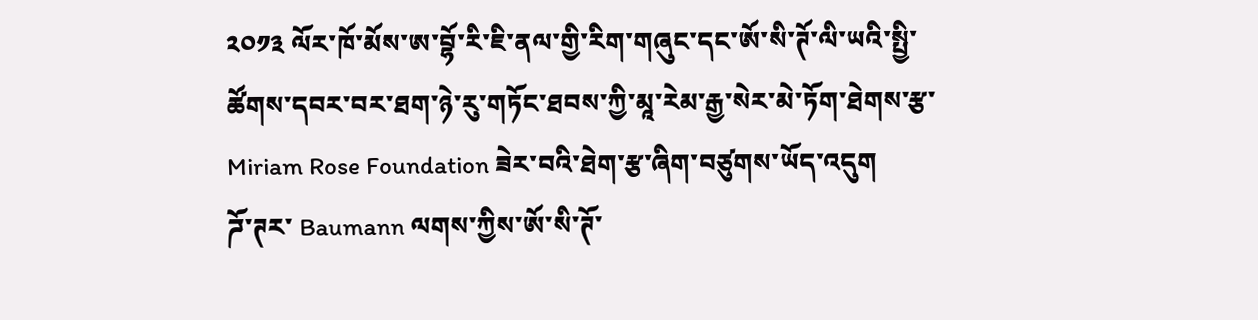༢༠༡༣ ལོར་ཁོ་མོས་ཨ་བྷོ་རི་ཇི་ནལ་གྱི་རིག་གཞུང་དང་ཨོ་སི་ཊོ་ལི་ཡའི་སྤྱི་ཚོགས་དབར་བར་ཐག་ཉེ་རུ་གཏོང་ཐབས་ཀྱི་མཱ་རེམ་རྒྱ་སེར་མེ་ཏོག་ཐེགས་རྩ་ Miriam Rose Foundation ཟེར་བའི་ཐེག་རྩ་ཞིག་བཙུགས་ཡོད་འདུག
ཌོ་ཊར་ Baumann ལགས་ཀྱིས་ཨོ་སི་ཊོ་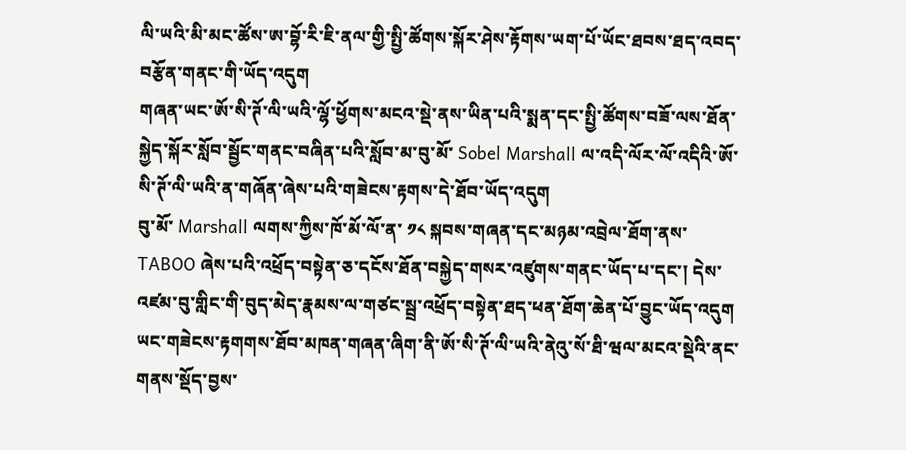ལི་ཡའི་མི་མང་ཚོས་ཨ་བྷོ་རི་ཇི་ནལ་གྱི་སྤྱི་ཚོགས་སྐོར་ཤེས་རྟོགས་ཡག་པོ་ཡོང་ཐབས་ཐད་འབད་བརྩོན་གནང་གི་ཡོད་འདུག
གཞན་ཡང་ཨོ་སི་ཊོ་ལི་ཡའི་ལྷོ་ཕྱོགས་མངའ་སྡེ་ནས་ཡིན་པའི་སྨན་དང་སྤྱི་ཚོགས་བཟོ་ལས་ཐོན་སྐྱེད་སྐོར་སློབ་སྦྱོང་གནང་བཞིན་པའི་སློབ་མ་བུ་མོ་ Sobel Marshall ལ་འདི་ལོར་ལོ་འདིའི་ཨོ་སི་ཊོ་ལི་ཡའི་ན་གཞོན་ཞེས་པའི་གཟེངས་རྟགས་དེ་ཐོབ་ཡོད་འདུག
བུ་མོ་ Marshall ལགས་ཀྱིས་ཁོ་མོ་ལོ་ན་ ༡༨ སྐབས་གཞན་དང་མཉམ་འབྲེལ་ཐོག་ནས་ TABOO ཞེས་པའི་འཕྲོད་བསྟེན་ཅ་དངོས་ཐོན་བསྐྱེད་གསར་འཛུགས་གནང་ཡོད་པ་དང་། དེས་འཛམ་བུ་གླིང་གི་བུད་མེད་རྣམས་ལ་གཙང་སྦྲ་འཕྲོད་བསྟེན་ཐད་ཕན་ཐོག་ཆེན་པོ་བྱུང་ཡོད་འདུག
ཡང་གཟེངས་རྟགགས་ཐོབ་མཁན་གཞན་ཞིག་ནི་ཨོ་སི་ཊོ་ལི་ཡའི་ནེའུ་སོ་ཐི་ཝལ་མངའ་སྡེའི་ནང་གནས་སྡོད་བྱས་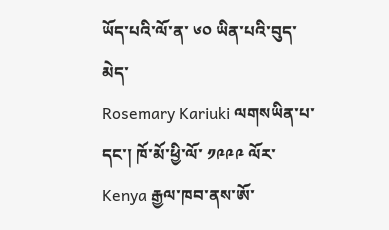ཡོད་པའི་ལོ་ན་ ༦༠ ཡིན་པའི་བུད་མེད་
Rosemary Kariuki ལགསཡིན་པ་དང་། ཁོ་མོ་ཕྱི་ལོ་ ༡༩༩༩ ལོར་ Kenya རྒྱལ་ཁབ་ནས་ཨོ་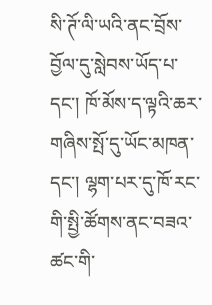སི་ཊོ་ལི་ཡའི་ནང་བྲོས་བྱོལ་དུ་སླེབས་ཡོད་པ་དང་། ཁོ་མོས་ད་ལྟའི་ཆར་གཞིས་སྤོ་དུ་ཡོང་མཁན་དང་། ལྷག་པར་དུ་ཁོ་རང་གི་སྤྱི་ཚོགས་ནང་བཟའ་ཚང་གི་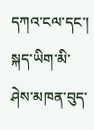དཀའ་ངལ་དང་། སྐད་ཡིག་མི་ཤེས་མཁན་བུད་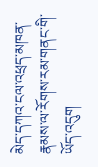མེད་དཀའ་ངལ་འཕྲད་མཁན་རྣམས་ལ་རོགས་རམ་གནང་གི་ཡོད་འདུག